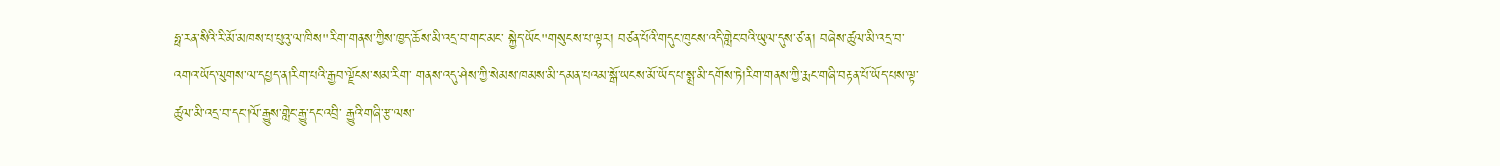ཧྥ་རན་སིའི་རི་མོ་མཁས་པ་པུའུ་ལ་ཁིས"རིག་གནས་ཀྱིས་ཁྱད་ཆོས་མི་འདྲ་བ་གང་མང་ སྐྱེད་ཡོང"གསུངས་པ་ལྟར། བཙན་པོའི་གདུང་ཁུངས་འདི་གླེང་བའི་ཡུལ་དུས་ཙ་ན། བཞེས་ཚུལ་མི་འདྲ་བ་འགའ་ཡོད་ལུགས་ལ་དཔྱད་ན།རིག་པའི་རྒྱབ་ལྗོངས་སམ་རིག་ གནས་འདུ་ཤེས་ཀྱི་སེམས་ཁམས་མི་དམན་པའམ་སྒོ་ཡངས་མོ་ཡོད་པ་སྨྲ་མི་དགོས་ཏེ།རིག་གནས་ཀྱི་རྨང་གཞི་བརྟན་པོ་ཡོད་པས་ལྟ་ཚུལ་མི་འདྲ་བ་དང་།ལོ་རྒྱུས་གླེང་རྒྱུ་དང་འབྲི་ རྒྱུའི་གཞི་རྩ་ལས་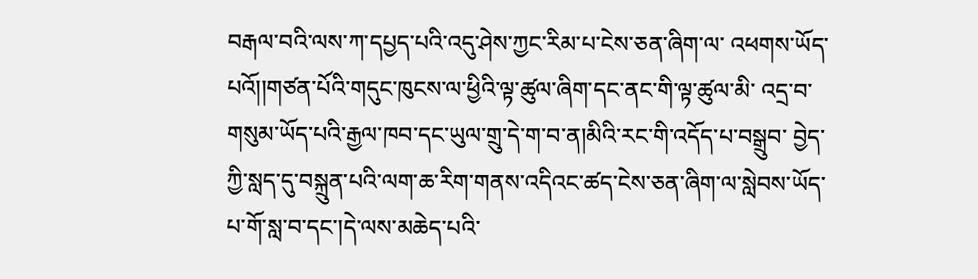བརྒལ་བའི་ལས་ཀ་དཔྱད་པའི་འདུ་ཤེས་ཀྱང་རིམ་པ་ངེས་ཅན་ཞིག་ལ་ འཕགས་ཡོད་པའོ།།གཙན་པོའི་གདུང་ཁུངས་ལ་ཕྱིའི་ལྟ་ཚུལ་ཞིག་དང་ནང་གི་ལྟ་ཚུལ་མི་ འདྲ་བ་གསུམ་ཡོད་པའི་རྒྱལ་ཁབ་དང་ཡུལ་གྲུ་དེ་ག་བ་ན།མིའི་རང་གི་འདོད་པ་བསྒྲུབ་ བྱེད་ཀྱི་སླད་དུ་བསྐྲུན་པའི་ལག་ཆ་རིག་གནས་འདིའང་ཚད་ངེས་ཅན་ཞིག་ལ་སླེབས་ཡོད་པ་གོ་སླ་བ་དང་།དེ་ལས་མཆེད་པའི་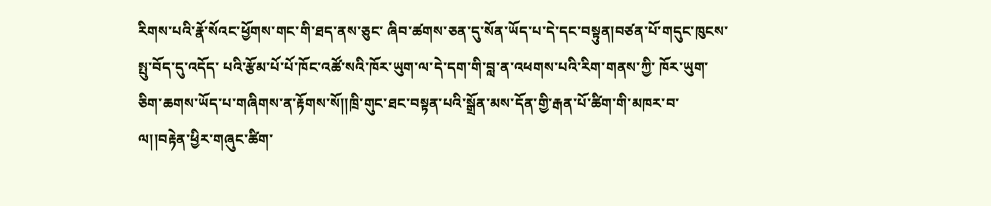རིགས་པའི་རྣོ་སོའང་ཕྱོགས་གང་གི་ཐད་ནས་ཅུང་ ཞིབ་ཚགས་ཅན་དུ་སོན་ཡོད་པ་དེ་དང་བསྟུན།བཙན་པོ་གདུང་ཁུངས་སྤུ་བོད་དུ་འདོད་ པའི་རྩོམ་པོ་པོ་ཁོང་འཚོ་སའི་ཁོར་ཡུག་ལ་དེ་དག་གི་བླ་ན་འཕགས་པའི་རིག་གནས་ཀྱི་ ཁོར་ཡུག་ཅིག་ཆགས་ཡོད་པ་གཞིགས་ན་རྟོགས་སོ།།ཁྲི་གུང་ཐང་བསྟན་པའི་སྒྲོན་མས་དོན་གྱི་རྒན་པོ་ཚིག་གི་མཁར་བ་ལ།།བརྟེན་ཕྱིར་གཞུང་ཚིག་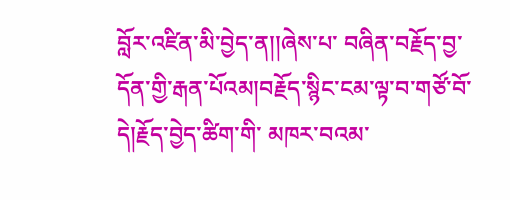བློར་འཛིན་མི་བྱེད་ན།།ཞེས་པ་ བཞིན་བརྗོད་བྱ་དོན་གྱི་རྒན་པོའམ།བརྗོད་སྙིང་ངམ་ལྟ་བ་གཙོ་བོ་དེ།རྗོད་བྱེད་ཚིག་གི་ མཁར་བའམ་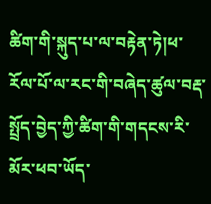ཚིག་གི་སྐུད་པ་ལ་བརྟེན་ཏེ།ཕ་རོལ་པོ་ལ་རང་གི་བཞེད་ཚུལ་བརྡ་སྤྲོད་བྱེད་ཀྱི་ཚིག་གི་གདངས་རི་མོར་ཕབ་ཡོད་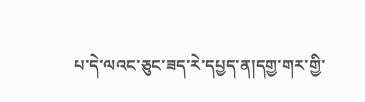པ་དེ་ལའང་ཅུང་ཟད་རེ་དཔྱད་ན།དགྱ་གར་གྱི་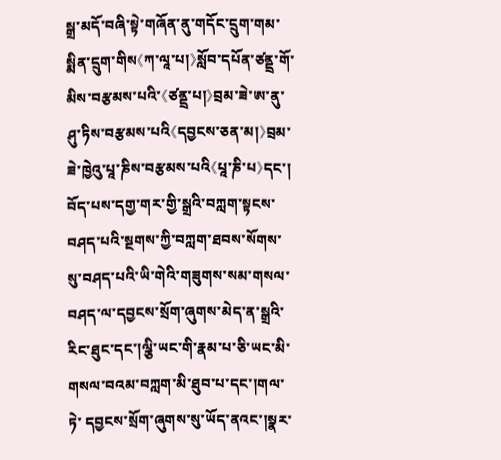སྒྲ་མདོ་བཞི་སྟེ་གཞོན་ནུ་གདོང་དྲུག་གམ་སྨིན་དྲུག་གིས《ཀ་ལཱ་པ།》སློབ་དཔོན་ཙནྡྲ་གོ་མིས་བརྩམས་པའི་《ཙནྡྲ་པ།》བྲམ་ཟེ་ཨ་ནུ་ཤུ་ཏིས་བརྩམས་པའི《དབྱངས་ཅན་མ།》བྲམ་ཟེ་ཁྱེའུ་པཱ་ཎིས་བརྩམས་པའི《པཱ་ཎི་པ》དང་། བོད་པས་དགྱ་གར་གྱི་སྒྲའི་བཀླག་སྟངས་བཤད་པའི་སྔགས་ཀྱི་བཀླག་ཐབས་སོགས་སུ་བཤད་པའི་ཡི་གེའི་གཟུགས་སམ་གསལ་བཤད་ལ་དབྱངས་སྲོག་ཞུགས་མེད་ན་སྒྲའི་རིང་ཐུང་དང་།ལྕི་ཡང་གི་རྣམ་པ་ཅི་ཡང་མི་གསལ་བའམ་བཀླག་མི་ཐུབ་པ་དང་།གལ་ཏེ་ དབྱངས་སྲོག་ཞུགས་སུ་ཡོད་ནའང་།སྣར་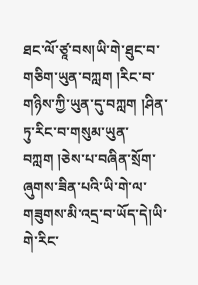ཐང་ལོ་ཙཱ་བས།ཡི་གེ་ཐུང་བ་གཅིག་ཡུན་བཀླག །རིང་བ་གཉིས་ཀྱི་ཡུན་དུ་བཀླག །ཤིན་ཏུ་རིང་བ་གསུམ་ཡུན་བཀླག །ཅེས་པ་བཞིན་སྲོག་ཞུགས་ཟིན་པའི་ཡི་གེ་ལ་གཟུགས་མི་འདྲ་བ་ཡོད་དེ།ཡི་གེ་རིང་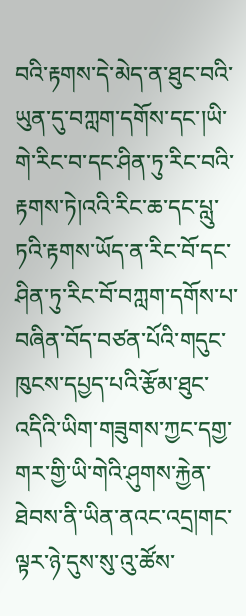བའི་རྟགས་དེ་མེད་ན་ཐུང་བའི་ཡུན་དུ་བཀླག་དགོས་དང་།ཡི་གེ་རིང་བ་དང་ཤིན་ཏུ་རིང་བའི་རྟགས་ཏེ།འའི་རིང་ཆ་དང་པླུ་ཏའི་རྟགས་ཡོད་ན་རིང་བོ་དང་ཤིན་ཏུ་རིང་བོ་བཀླག་དགོས་པ་བཞིན་བོད་བཙན་པོའི་གདུང་ཁུངས་དཔྱད་པའི་རྩོམ་ཐུང་འདིའི་ཡིག་གཟུགས་ཀྱང་དགྱ་གར་གྱི་ཡི་གེའི་ཤུགས་རྐྱེན་ཐེབས་ནི་ཡིན་ནའང་འདྲ།གང་ལྟར་ཉེ་དུས་སུ་འུ་ཚོས་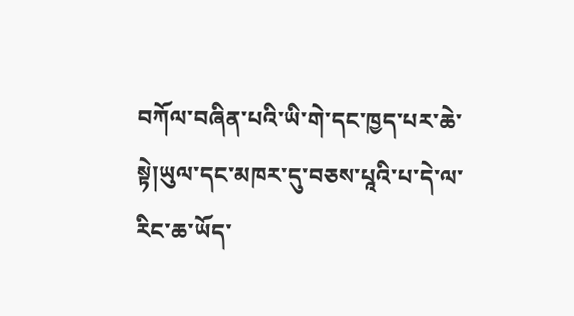བཀོལ་བཞིན་པའི་ཡི་གེ་དང་ཁྱད་པར་ཆེ་སྟེ།ཡུལ་དང་མཁར་དུ་བཅས་པཱའི་པ་དེ་ལ་རིང་ཆ་ཡོད་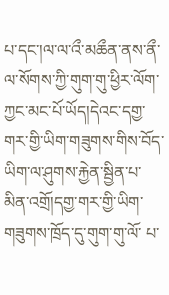པ་དང་།ལ་ལ་འྀ་མཆྀན་ནས་ནྀ་ལ་སོགས་ཀྱི་གུག་གུ་ཕྱིར་ལོག་ཀྱང་མང་པོ་ཡོད།དེའང་དགྱ་གར་གྱི་ཡིག་གཟུགས་གིས་བོད་ཡིག་ལ་ཤུགས་རྐྱེན་སྦྱིན་པ་མིན་འགྲོ།དགྱ་གར་གྱི་ཡིག་གཟུགས་ཁྲོད་དུ་གུག་གུ་ལོ་ པ་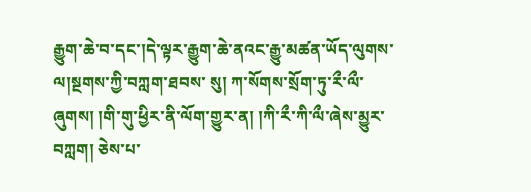རྒྱུག་ཆེ་བ་དང་།དེ་ལྟར་རྒྱུག་ཆེ་ནའང་རྒྱུ་མཚན་ཡོད་ལུགས་ལ།སྔགས་ཀྱི་བཀླག་ཐབས་ སུ། ཀ་སོགས་སྲོག་ཏུ་རྀ་ལྀ་ཞུགས། །གི་གུ་ཕྱིར་ནི་ལོག་གྱུར་ན། །ཀི་རྀ་ཀི་ལྀ་ཞེས་མྱུར་བཀླག། ཅེས་པ་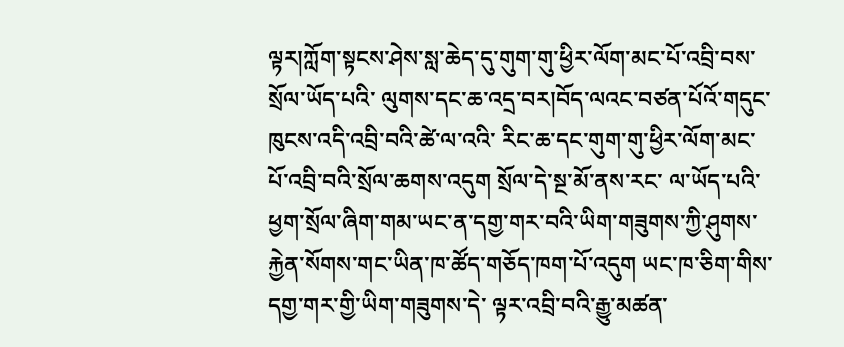ལྟར།ཀློག་སྟངས་ཤེས་སླ་ཆེད་དུ་གུག་གུ་ཕྱིར་ལོག་མང་པོ་འབྲི་བས་སྲོལ་ཡོད་པའི་ ལུགས་དང་ཆ་འདྲ་བར།བོད་ལའང་བཙན་པོའོ་གདུང་ཁུངས་འདི་འབྲི་བའི་ཚེ་ལ་འའི་ རིང་ཆ་དང་གུག་གུ་ཕྱིར་ལོག་མང་པོ་འབྲི་བའི་སྲོལ་ཆགས་འདུག སྲོལ་དེ་སྔ་མོ་ནས་རང་ ལ་ཡོད་པའི་ཕྱག་སྲོལ་ཞིག་གམ་ཡང་ན་དགྱ་གར་བའི་ཡིག་གཟུགས་ཀྱི་ཤུགས་རྐྱེན་སོགས་གང་ཡིན་ཁ་ཚོད་གཅོད་ཁག་པོ་འདུག ཡང་ཁ་ཅིག་གིས་དགྱ་གར་གྱི་ཡིག་གཟུགས་དེ་ ལྟར་འབྲི་བའི་རྒྱུ་མཚན་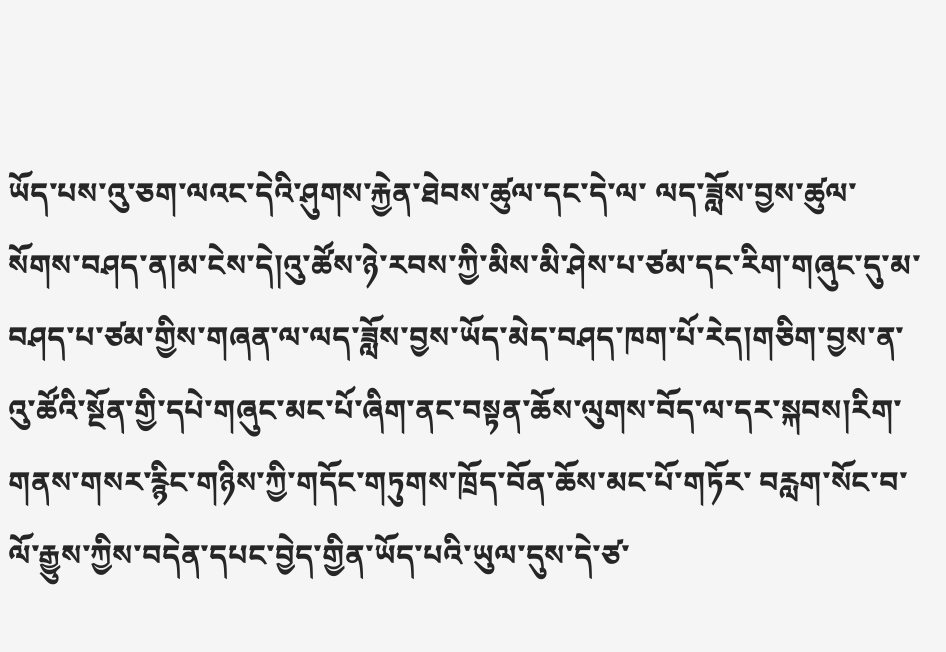ཡོད་པས་འུ་ཅག་ལའང་དེའི་ཤུགས་རྐྱེན་ཐེབས་ཚུལ་དང་དེ་ལ་ ལད་ཟློས་བྱས་ཚུལ་སོགས་བཤད་ན།མ་ངེས་དེ།འུ་ཚོས་ཉེ་རབས་ཀྱི་མིས་མི་ཤེས་པ་ཙམ་དང་རིག་གཞུང་དུ་མ་བཤད་པ་ཙམ་གྱིས་གཞན་ལ་ལད་ཟློས་བྱས་ཡོད་མེད་བཤད་ཁག་པོ་རེད།གཅིག་བྱས་ན་འུ་ཚོའི་སྔོན་གྱི་དཔེ་གཞུང་མང་པོ་ཞིག་ནང་བསྟན་ཆོས་ལུགས་བོད་ལ་དར་སྐབས།རིག་གནས་གསར་རྙིང་གཉིས་ཀྱི་གདོང་གཏུགས་ཁྲོད་བོན་ཆོས་མང་པོ་གཏོར་ བརླག་སོང་བ་ལོ་རྒྱུས་ཀྱིས་བདེན་དཔང་བྱེད་གྱིན་ཡོད་པའི་ཡུལ་དུས་དེ་ཙ་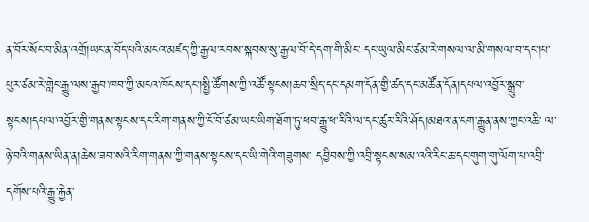ན་བོར་སོང་བ་མིན་འགྲོ།ཡང་ན་བོད་པའི་མངའ་མཛད་ཀྱི་རྒྱལ་རབས་སྐབས་སུ་རྒྱལ་བོ་དེ་དག་གི་མིང་ དང་ཡུལ་མིང་ཙམ་རེ་གསལ་ལ་མི་གསལ་བ་དང་།པ་པུར་ཙམ་རེ་གླེང་རྒྱུ་ལས་རྒྱབ་ཁབ་ཀྱི་མངའ་ཁོངས་དང་།སྤྱི་ཚོགས་ཀྱི་འཚོ་སྟངས།ཆབ་སྲིད་དང་དམག་དོན་གྱི་ཚད་དང་མཚོན་དོན།དཔལ་འབྱོར་སྒྲུབ་སྟངས།དཔལ་འབྱོར་གྱི་གནས་སྟངས་དང་རིག་གནས་ཀྱི་ངོ་བོ་ཙམ་ཡང་ཡིག་ཐོག་ཏུ་ཕབ་རྒྱུ་ཕ་རིའི་ལ་དང་ཚུར་རིའི་ཤོད།མཐའ་ན་ངག་རྒྱུན་ནས་ཀྱང་འཆི་ ལ་ཉེ་བའི་གནས་ཡིན་ན།ཆེས་ཟབ་སའི་རིག་གནས་ཀྱི་གནས་སྟངས་དང་ཡི་གེའི་གཟུགས་ དབྱིབས་ཀྱི་འབྲི་སྟངས་སམ་འའི་རིང་ཆ་དང་གུག་གུ་ལོག་པ་འབྲི་དགོས་པའི་རྒྱུ་རྐྱེན་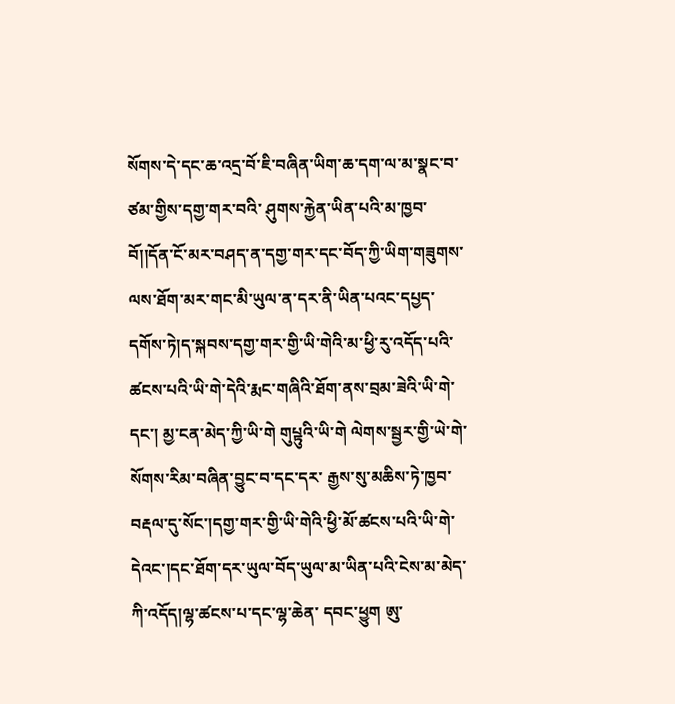སོགས་དེ་དང་ཆ་འདྲ་བོ་ཇི་བཞིན་ཡིག་ཆ་དག་ལ་མ་སྣང་བ་ཙམ་གྱིས་དགྱ་གར་བའི་ ཤུགས་རྐྱེན་ཡིན་པའི་མ་ཁྱབ་བོ།།དོན་ངོ་མར་བཤད་ན་དགྱ་གར་དང་བོད་ཀྱི་ཡིག་གཟུགས་ལས་ཐོག་མར་གང་མི་ཡུལ་ན་དར་ནི་ཡིན་པའང་དཔྱད་དགོས་ཏེ།ད་སྐབས་དགྱ་གར་གྱི་ཡི་གེའི་མ་ཕྱི་རུ་འདོད་པའི་ཚངས་པའི་ཡི་གེ་དེའི་རྨང་གཞིའི་ཐོག་ནས་བྲམ་ཟེའི་ཡི་གེ་དང་། མྱ་ངན་མེད་ཀྱི་ཡི་གེ གུཔྟུའི་ཡི་གེ ལེགས་སྦྱར་གྱི་ཡེ་གེ་སོགས་རིམ་བཞིན་བྱུང་བ་དང་དར་ རྒྱས་སུ་མཆིས་ཏེ་ཁྱབ་བརྡལ་དུ་སོང་།དགྱ་གར་གྱི་ཡི་གེའི་ཕྱི་མོ་ཚངས་པའི་ཡི་གེ་དེའང་།དང་ཐོག་དར་ཡུལ་བོད་ཡུལ་མ་ཡིན་པའི་ངེས་མ་མེད་ཀི་འདོད།ལྷ་ཚངས་པ་དང་ལྷ་ཆེན་ དབང་ཕྱུག ཨུ་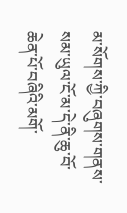མ་སོགས་ཀྱི་བཞུགས་གནས་སམ་ཡུལ་ངོ་མ་དེ་ནི་ཆུ་བོ་ཆེན་པོ་བཞིའི་མགོ་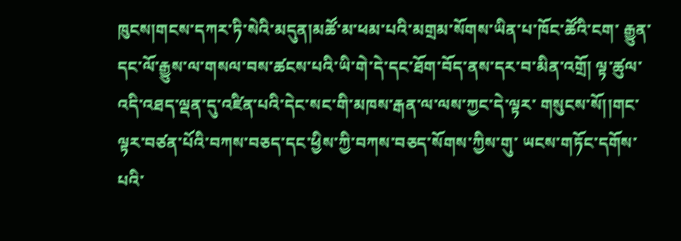ཁུངས།གངས་དཀར་ཏི་སེའི་མདུན།མཚོ་མ་ཕམ་པའི་མགྲམ་སོགས་ཡིན་པ་ཁོང་ཚོའི་ངག་ རྒྱུན་དང་ལོ་རྒྱུས་ལ་གསལ་བས་ཚངས་པའི་ཡི་གེ་དེ་དང་ཐོག་བོད་ནས་དར་བ་མིན་འགྲོ། ལྟ་ཚུལ་འདི་འཐད་ལྡན་དུ་འཛིན་པའི་དེང་སང་གི་མཁས་རྒན་ལ་ལས་ཀྱང་དེ་ལྟར་ གསུངས་སོ།།གང་ལྟར་བཙན་པོའི་བཀས་བཅད་དང་ཕྱིས་ཀྱི་བཀས་བཅད་སོགས་ཀྱིས་གུ་ ཡངས་གཏོང་དགོས་པའི་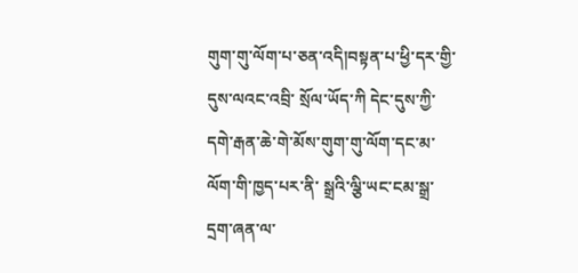གུག་གུ་ལོག་པ་ཅན་འདི།བསྟན་པ་ཕྱི་དར་གྱི་དུས་ལའང་འབྲི་ སྲོལ་ཡོད་ཀི དེང་དུས་ཀྱི་དགེ་རྒན་ཆེ་གེ་མོས་གུག་གུ་ལོག་དང་མ་ལོག་གི་ཁྱད་པར་ནི་ སྒྲའི་ལྕི་ཡང་ངམ་སྒྲ་དྲག་ཞན་ལ་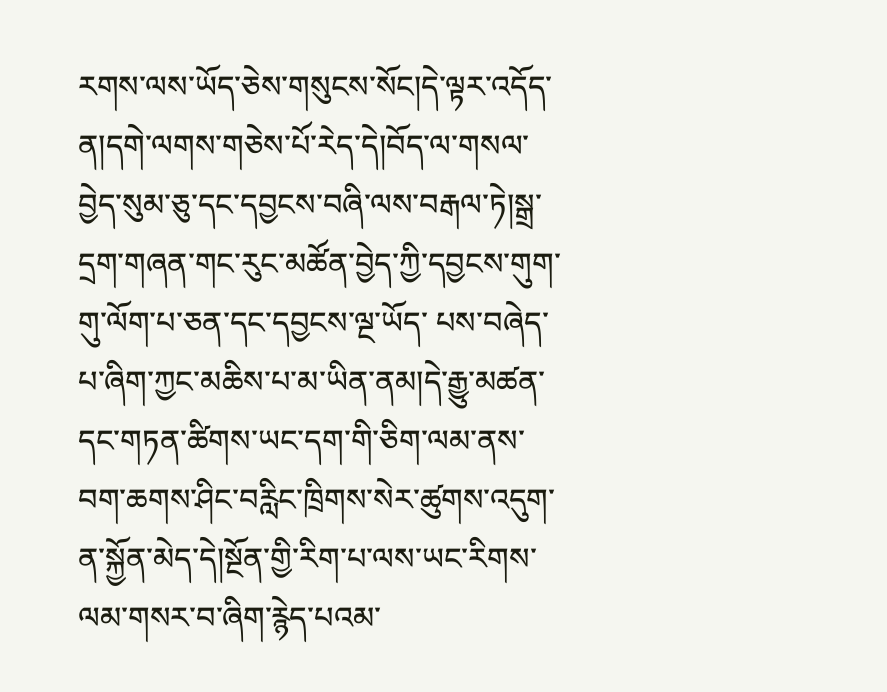རགས་ལས་ཡོད་ཅེས་གསུངས་སོང།དེ་ལྟར་འདོད་ན།དགེ་ལགས་གཅེས་པོ་རེད་དེ།བོད་ལ་གསལ་བྱེད་སུམ་ཅུ་དང་དབྱངས་བཞི་ལས་བརྒལ་ཏེ།སྒྲ་ དྲག་གཞན་གང་རུང་མཚོན་བྱེད་ཀྱི་དབྱངས་གུག་གུ་ལོག་པ་ཅན་དང་དབྱངས་ལྔ་ཡོད་ པས་བཞེད་པ་ཞིག་ཀྱང་མཆིས་པ་མ་ཡིན་ནམ།དེ་རྒྱུ་མཚན་དང་གཏན་ཚིགས་ཡང་དག་གི་ཅིག་ལམ་ནས་བག་ཆགས་ཤིང་བརླིང་ཁྲིགས་སེར་ཚུགས་འདུག་ན་སྐྱོན་མེད་དེ།སྔོན་གྱི་རིག་པ་ལས་ཡང་རིགས་ལམ་གསར་བ་ཞིག་རྙེད་པའམ་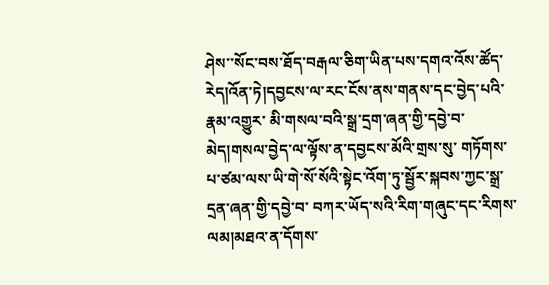ཤེས་་སོང་བས་ཐོད་བརྒལ་ཅིག་ཡིན་པས་དགའ་འོས་ཚོད་རེད།འོན་ཏེ།དབྱངས་ལ་རང་ངོས་ནས་གནས་དང་བྱེད་པའི་རྣམ་འགྱུར་ མི་གསལ་བའི་སྒྲ་དྲག་ཞན་གྱི་དབྱེ་བ་མེད།གསལ་བྱེད་ལ་ལྟོས་ན་དབྱངས་མོའི་གྲས་སུ་ གཏོགས་པ་ཙམ་ལས་ཡི་གེ་སོ་སོའི་སྟེང་འོག་ཏུ་སྦྱོར་སྐབས་ཀྱང་སྒྲ་དྲན་ཞན་གྱི་དབྱེ་བ་ བཀར་ཡོད་སའི་རིག་གཞུང་དང་རིགས་ལམ།མཐའ་ན་དོགས་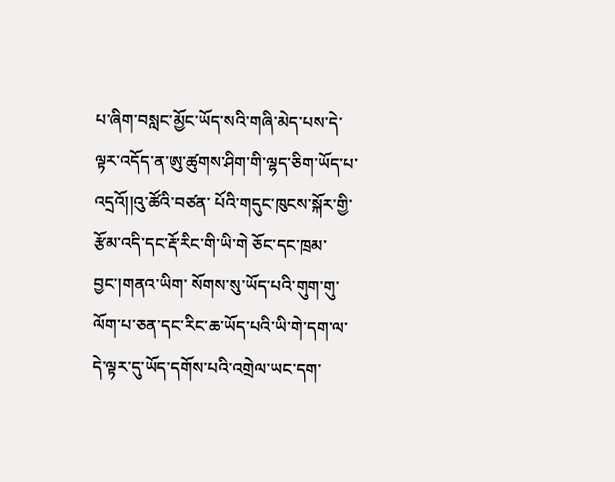པ་ཞིག་བསླང་མྱོང་ཡོད་སའི་གཞི་མེད་པས་དེ་ལྟར་འདོད་ན་ཨུ་ཚུགས་ཤིག་གི་ལྷད་ཅིག་ཡོད་པ་འདྲའོ།།འུ་ཚོའི་བཙན་ པོའི་གདུང་ཁུངས་སྐོར་གྱི་རྩོམ་འདི་དང་རྡོ་རིང་གི་ཡི་གེ ཅོང་དང་ཁྲམ་བྱང་།གནའ་ཡིག་ སོགས་སུ་ཡོད་པའི་གུག་གུ་ལོག་པ་ཅན་དང་རིང་ཆ་ཡོད་པའི་ཡི་གེ་དག་ལ་དེ་ལྟར་དུ་ཡོད་དགོས་པའི་འགྲེལ་ཡང་དག་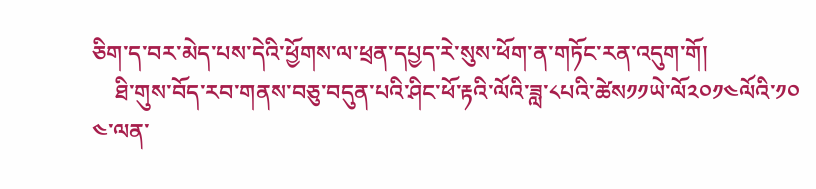ཅིག་ད་བར་མེད་པས་དེའི་ཕྱོགས་ལ་ཕྲན་དཔྱད་རེ་སུས་ཕོག་ན་གཏོང་རན་འདུག་གོ།
    ཐི་གུས་བོད་རབ་གནས་བཅུ་བདུན་པའི་ཤིང་ཕོ་རྟའི་ལོའི་ཟླ་༨པའི་ཚེས༡༡ཡེ་ལོ༢༠༡༤ལོའི་༡༠ ༤་ལན་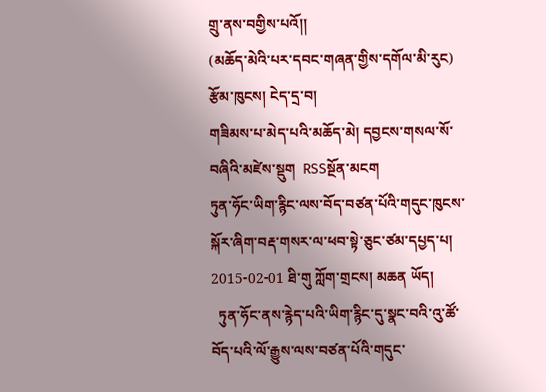གྲུ་ནས་བགྱིས་པའོ།།
(མཆོད་མེའི་པར་དབང་གཞན་གྱིས་དགོལ་མི་རུང)
རྩོམ་ཁུངས། ངེད་དྲ་བ།
གཟིམས་པ་མེད་པའི་མཆོད་མེ། དབྱངས་གསལ་སོ་བཞིའི་མཛེས་སྡུག  RSSསྔོན་མངག
ཏུན་ཧོང་ཡིག་རྙིང་ལས་བོད་བཙན་པོའི་གདུང་ཁུངས་སྐོར་ཞིག་བརྡ་གསར་ལ་ཕབ་སྟེ་ཅུང་ཙམ་དཔྱད་པ།
2015-02-01 ཐི་གུ ཀློག་གྲངས། མཆན ཡོད།
  ཏུན་ཧོང་ནས་རྙེད་པའི་ཡིག་རྙིང་དུ་སྣང་བའི་འུ་ཚོ་བོད་པའི་ལོ་རྒྱུས་ལས་བཙན་པོའི་གདུང་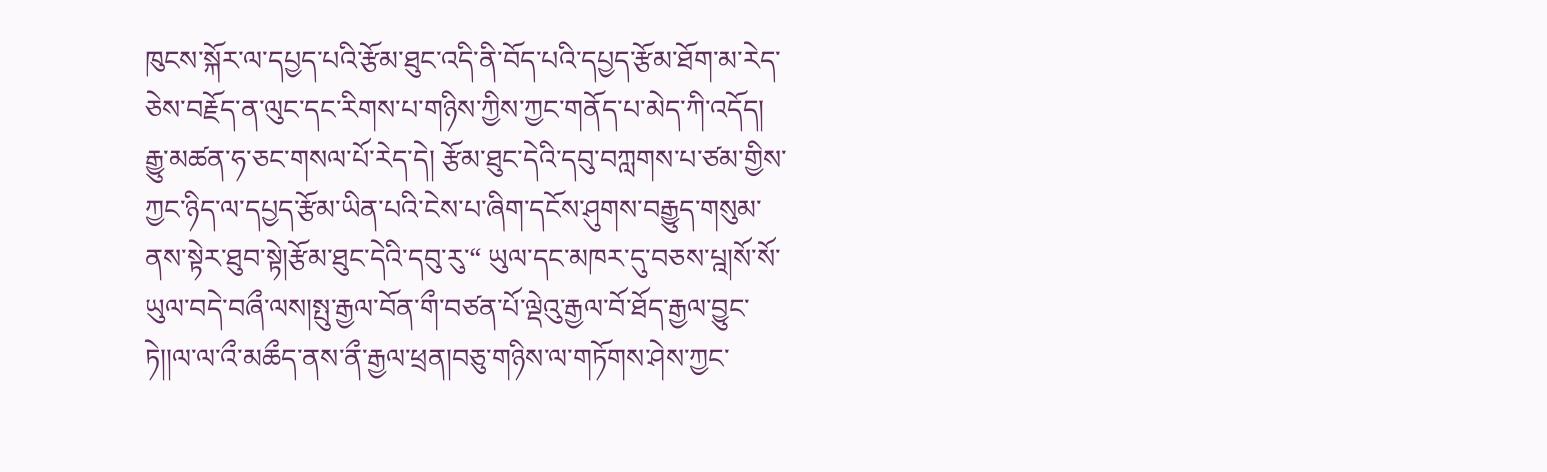ཁུངས་སྐོར་ལ་དཔྱད་པའི་རྩོམ་ཐུང་འདི་ནི་བོད་པའི་དཔྱད་རྩོམ་ཐོག་མ་རེད་ཅེས་བརྗོད་ན་ལུང་དང་རིགས་པ་གཉིས་ཀྱིས་ཀྱང་གནོད་པ་མེད་ཀི་འདོད། རྒྱུ་མཚན་ཧ་ཅང་གསལ་པོ་རེད་དེ། རྩོམ་ཐུང་དེའི་དབུ་བཀླགས་པ་ཙམ་གྱིས་ཀྱང་ཉིད་ལ་དཔྱད་རྩོམ་ཡིན་པའི་ངེས་པ་ཞིག་དངོས་ཤུགས་བརྒྱུད་གསུམ་ནས་སྟེར་ཐུབ་སྟེ།རྩོམ་ཐུང་དེའི་དབུ་རུ་“ ཡུལ་དང་མཁར་དུ་བཅས་པྰ།སོ་སོ་ཡུལ་བདེ་བཞྀ་ལས།སྤུ་རྒྱལ་བོན་གྀ་བཙན་པོ་ལྡེའུ་རྒྱལ་བོ་ཐོད་རྒྱལ་བྱུང་ཏེ།།ལ་ལ་འྀ་མཆྀད་ནས་ནྀ་རྒྱལ་ཕྲན།བཅུ་གཉིས་ལ་གཏོགས་ཤེས་ཀྱང་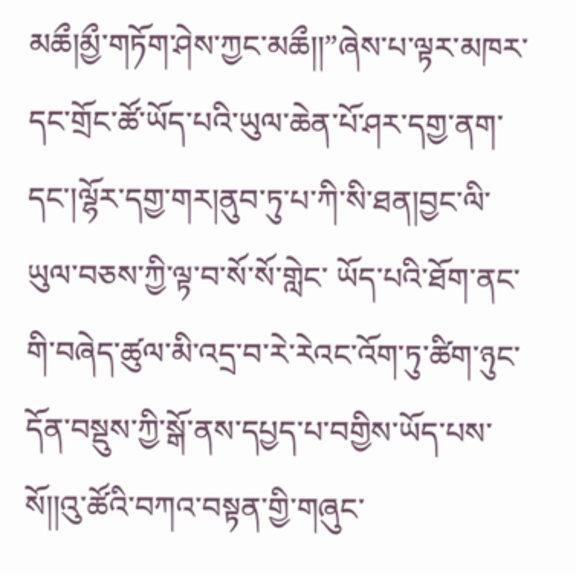མཆྀ།མྱྀ་གཏོག་ཤེས་ཀྱང་མཆྀ།།”ཞེས་པ་ལྟར་མཁར་དང་གྲོང་ཚོ་ཡོད་པའི་ཡུལ་ཆེན་པོ་ཤར་དགྱ་ནག་དང་།ལྷོར་དགྱ་གར།ནུབ་ཏུ་པ་ཀི་སི་ཐན།བྱང་ལི་ཡུལ་བཅས་ཀྱི་ལྟ་བ་སོ་སོ་གླེང་ ཡོད་པའི་ཐོག་ནང་གི་བཞེད་ཚུལ་མི་འདྲ་བ་རེ་རེའང་འོག་ཏུ་ཚིག་ཉུང་དོན་བསྡུས་ཀྱི་སྒོ་ནས་དཔྱད་པ་བགྱིས་ཡོད་པས་སོ།།འུ་ཚོའི་བཀའ་བསྟན་གྱི་གཞུང་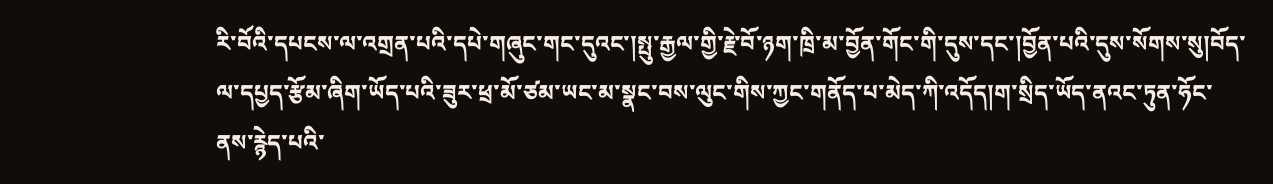རི་བོའི་དཔངས་ལ་འགྲན་པའི་དཔེ་གཞུང་གང་དུའང་།སྤུ་རྒྱལ་གྱི་རྗེ་བོ་ཉག་ཁྲི་མ་བྱོན་གོང་གི་དུས་དང་།བྱོན་པའི་དུས་སོགས་སུ།བོད་ལ་དཔྱད་རྩོམ་ཞིག་ཡོད་པའི་ཟུར་ཕྲ་མོ་ཙམ་ཡང་མ་སྣང་བས་ལུང་གིས་ཀྱང་གནོད་པ་མེད་ཀི་འདོད།ག་སྲིད་ཡོད་ནའང་ཏུན་ཧོང་ནས་རྙེད་པའི་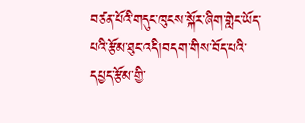བཙན་པོའི་གདུང་ཁུངས་སྐོར་ཞིག་གླེང་ཡོད་པའི་རྩོམ་ཐུང་འདི།བདག་གིས་བོད་པའི་དཔྱད་རྩོམ་གྱི་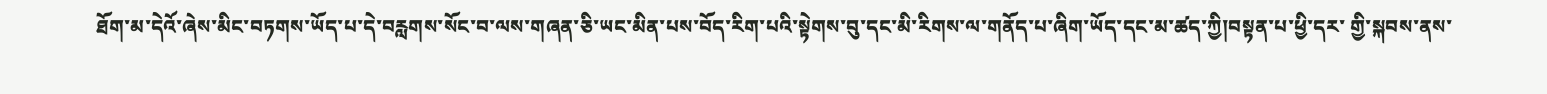ཐོག་མ་དེའོ་ཞེས་མིང་བཏགས་ཡོད་པ་དེ་བརླགས་སོང་བ་ལས་གཞན་ཅི་ཡང་མིན་པས་བོད་རིག་པའི་སྟེགས་བུ་དང་མི་རིགས་ལ་གནོད་པ་ཞིག་ཡོད་དང་མ་ཚད་ཀྱི།བསྟན་པ་ཕྱི་དར་ གྱི་སྐབས་ནས་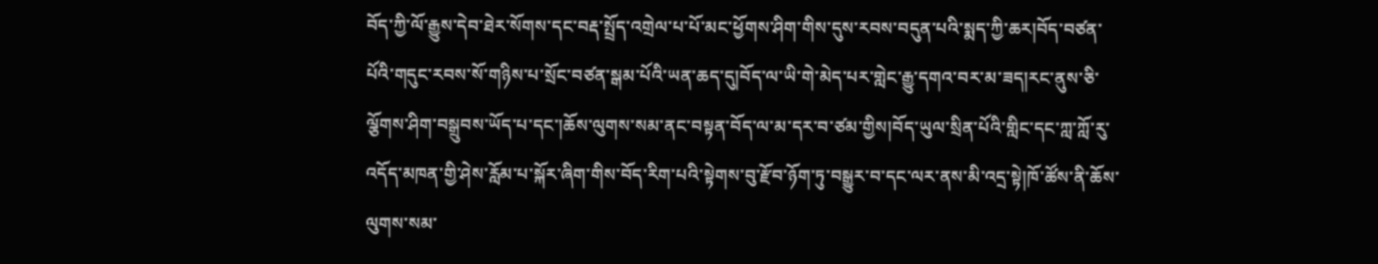བོད་ཀྱི་ལོ་རྒྱུས་དེབ་ཐེར་སོགས་དང་བརྡ་སྤྲོད་འགྲེལ་པ་པོ་མང་ཕྱོགས་ཤིག་གིས་དུས་རབས་བདུན་པའི་སྨད་ཀྱི་ཆར།བོད་བཙན་པོའི་གདུང་རབས་སོ་གཉིས་པ་སྲོང་བཙན་སྒམ་པོའི་ཡན་ཆད་དུ།བོད་ལ་ཡི་གེ་མེད་པར་གླེང་རྒྱུ་དགའ་བར་མ་ཟད།རང་ནུས་ཅི་ལྕོགས་ཤིག་བསྒྲུབས་ཡོད་པ་དང་།ཆོས་ལུགས་སམ་ནང་བསྟན་བོད་ལ་མ་དར་བ་ཙམ་གྱིས།བོད་ཡུལ་སྲིན་པོའི་གླིང་དང་ཀླ་ཀློ་རུ་འདོད་མཁན་གྱི་ཤེས་རློམ་པ་སྐོར་ཞིག་གིས་བོད་རིག་པའི་སྟེགས་བུ་རྫོབ་ཉོག་ཏུ་བསྒྱུར་བ་དང་ལར་ནས་མི་འདྲ་སྟེ།ཁོ་ཚོས་ནི་ཆོས་ལུགས་སམ་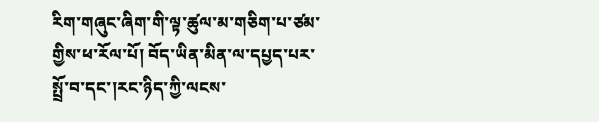རིག་གཞུང་ཞིག་གི་ལྟ་ཚུལ་མ་གཅིག་པ་ཙམ་གྱིས་ཕ་རོལ་པོ། བོད་ཡིན་མིན་ལ་དཔྱད་པར་སྤྲོ་བ་དང་།རང་ཉིད་ཀྱི་ལངས་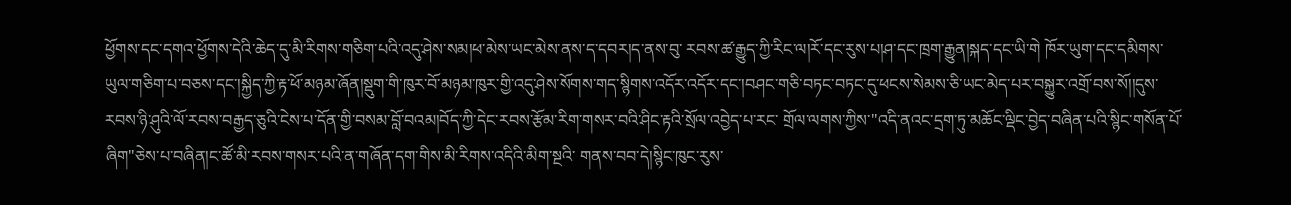ཕྱོགས་དང་དགའ་ཕྱོགས་དེའི་ཆེད་དུ་མི་རིགས་གཅིག་པའི་འདུ་ཤེས་སམ།ཕ་མེས་ཡང་མེས་ནས་ད་དབར།ད་ནས་བུ་ རབས་ཚ་རྒྱུད་ཀྱི་རིང་ལ།རོ་དང་རུས་པ།ཤ་དང་ཁྲག་རྒྱུན།སྐད་དང་ཡི་གེ ཁོར་ཡུག་དང་དམིགས་ཡུལ་གཅིག་པ་བཅས་དང་།སྐྱིད་ཀྱི་རྟ་ཕོ་མཉམ་ཞོན།སྡུག་གི་ཁུར་བོ་མཉམ་ཁུར་གྱི་འདུ་ཤེས་སོགས་གད་སྙིགས་འདོར་འདོར་དང་།བཤང་གཅི་བཏང་བཏང་དུ་ཕངས་སེམས་ཅི་ཡང་མེད་པར་བསྐྱུར་འགྲོ་བས་སོ།།དུས་རབས་ཉི་ཤུའི་ལོ་རབས་བརྒྱད་ཅུའི་ངེས་པ་དོན་གྱི་བསམ་བློ་བའམ།བོད་ཀྱི་དེང་རབས་རྩོམ་རིག་གསར་བའི་ཤིང་རྟའི་སྲོལ་འབྱེད་པ་རང་ གྲོལ་ལགས་ཀྱིས་"འདི་ནའང་དྲག་ཏུ་མཆོང་ལྡིང་བྱེད་བཞིན་པའི་སྙིང་གསོན་པོ་ཞིག"ཅེས་པ་བཞིན།ང་ཚོ་མི་རབས་གསར་པའི་ན་གཞོན་དག་གིས་མི་རིགས་འདིའི་མིག་སྔའི་ གནས་བབ་དེ།སྙིང་ཁུང་རུས་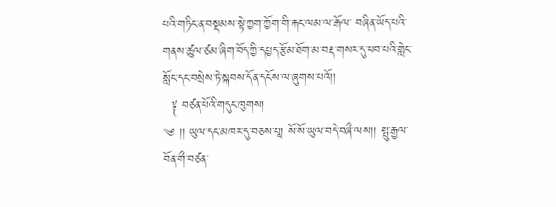པའི་གཏིང་ན་བསྡམས་སྟེ་ཀྱག་ཀྱོག་གི་རྐང་ལམ་ལ་རྒོལ་ བཞིན་ཡོད་པའི་གནས་ཚུལ་ཙམ་ཞིག་བོད་ཀྱི་དཔྱད་རྩོམ་ཐོག་མ་བརྡ་གསར་དུ་ཕབ་པའི་གླེང་སློང་དང་བསྲེས་ཏེ་སྐབས་དོན་དངོས་ལ་ཞུགས་པའོ།།
  ༈ བཙན་པོའི་གདུང་ཁུགས།
༄ །། ཡུལ་དང་མཁར་དུ་བཅས་པཱ། སོ་སོ་ཡུལ་བདེ་བཞྀ་ལས།། སྤུ་རྒྱལ་བོན་གྀ་བཙན་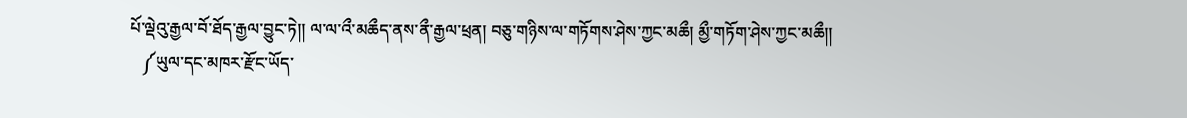པོ་ལྡེའུ་རྒྱལ་བོ་ཐོད་རྒྱལ་བྱུང་ཏེ།། ལ་ལ་འྀ་མཆྀད་ནས་ནྀ་རྒྱལ་ཕྲན། བཅུ་གཉིས་ལ་གཏོགས་ཤེས་ཀྱང་མཆྀ། མྱྀ་གཏོག་ཤེས་ཀྱང་མཆྀ།།
   ༼ཡུལ་དང་མཁར་རྫོང་ཡོད་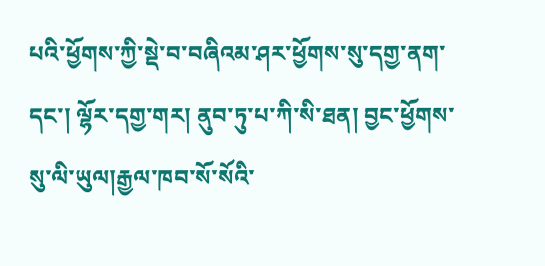པའི་ཕྱོགས་ཀྱི་སྡེ་བ་བཞིའམ་ཤར་ཕྱོགས་སུ་དགྱ་ནག་དང་། ལྷོར་དགྱ་གར། ནུབ་ཏུ་པ་ཀི་སི་ཐན། བྱང་ཕྱོགས་སུ་ལི་ཡུལ།རྒྱལ་ཁབ་སོ་སོའི་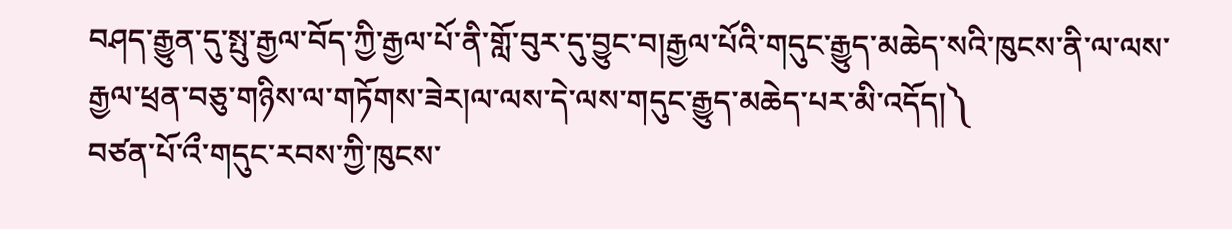བཤད་རྒྱུན་དུ་སྤུ་རྒྱལ་བོད་ཀྱི་རྒྱལ་པོ་ནི་གློ་བུར་དུ་བྱུང་བ།རྒྱལ་པོའི་གདུང་རྒྱུད་མཆེད་སའི་ཁུངས་ནི་ལ་ལས་རྒྱལ་ཕྲན་བཅུ་གཉིས་ལ་གཏོགས་ཟེར།ལ་ལས་དེ་ལས་གདུང་རྒྱུད་མཆེད་པར་མི་འདོད།༽
བཙན་པོ་འྀ་གདུང་རབས་ཀྱི་ཁུངས་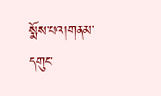སྨོས་པའ།གནམ་དགུང་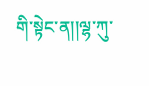གི་སྟེང་ན།།ལྷ་ཀུ་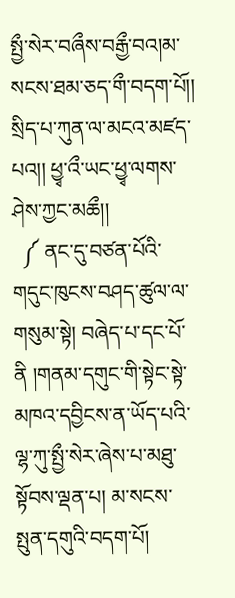སྤྱྀ་སེར་བཞྀས་བརྒྱྀ་བའ།མ་སངས་ཐམ་ཅད་གྀ་བདག་པོ།། སྲིད་པ་ཀུན་ལ་མངའ་མཛད་པའ།། ཕྱྭ་འྀ་ཡང་ཕྱྭ་ལགས་ཤེས་ཀྱང་མཆྀ།།
  ༼ ནང་དུ་བཙན་པོའི་གདུང་ཁུངས་བཤད་ཚུལ་ལ་གསུམ་སྟེ། བཞེད་པ་དང་པོ་ནི །གནམ་དགུང་གི་སྟེང་སྟེ་མཁའ་དབྱིངས་ན་ཡོད་པའི་ལྷ་ཀུ་སྤྱྀ་སེར་ཞེས་པ་མཐུ་སྟོབས་ལྡན་པ། མ་སངས་སྤུན་དགུའི་བདག་པོ།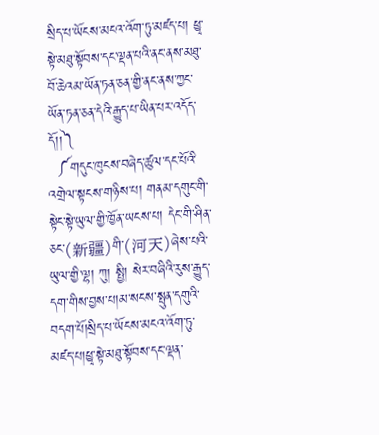སྲིད་པ་ཡོངས་མངའ་འོག་ཏུ་མཛད་པ། ཕྱྭ་སྟེ་མཐུ་སྟོབས་དང་ལྡན་པའི་ནང་ནས་མཐུ་བོ་ཆེའམ་ཡོན་ཏན་ཅན་གྱི་ནང་ནས་ཀྱང་ཡོན་ཏན་ཅན་དེའི་རྒྱུད་པ་ཡིན་པར་འདོད་དོ།།༽
  ༼གདུང་ཁུངས་བཞེད་ཚུལ་དང་པོའི་འགྲེལ་སྟངས་གཉིས་པ། གནམ་དགུང་གི་སྟེང་སྟེ་ཡུལ་གྱི་ཁྱོན་ཡངས་པ། དེང་གི་ཤིན་ཅང་(新疆)གི་(河天)ཞེས་པའི་ཡུལ་གྱི་ལྷ། ཀུ། སྤྱི། སེར་བཞིའི་རུས་རྒྱུད་དག་གིས་བྱས་པ།མ་སངས་སྤུན་དགུའི་བདག་པོ།སྲིད་པ་ཡོངས་མངའ་འོག་ཏུ་མཛད་པ།ཕྱྭ་སྟེ་མཐུ་སྟོབས་དང་ལྡན་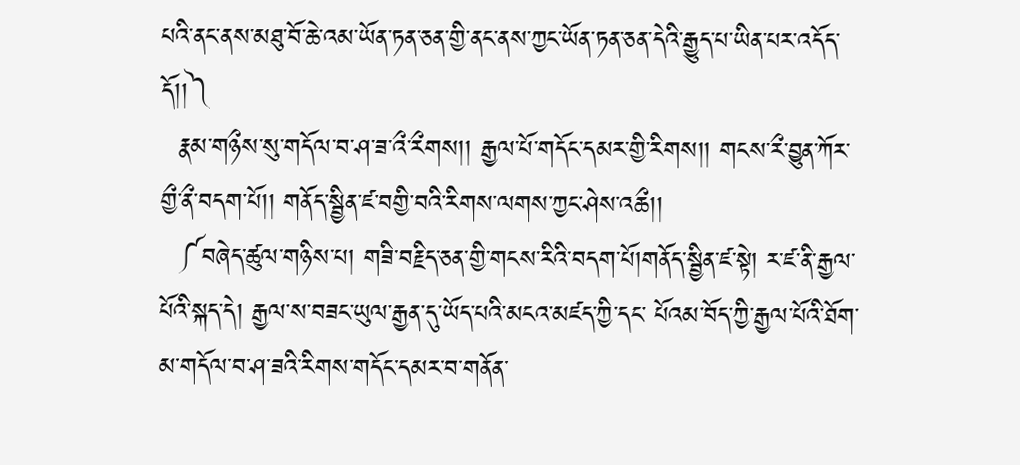པའི་ནང་ནས་མཐུ་བོ་ཆེ་འམ་ཡོན་ཏན་ཅན་གྱི་ནང་ནས་ཀྱང་ཡོན་ཏན་ཅན་དེའི་རྒྱུད་པ་ཡིན་པར་འདོད་དོ།།༽
  རྣམ་གཉྀས་སུ་གདོལ་བ་ཤ་ཟ་འྀ་རྀགས།། རྒྱལ་པོ་གདོང་དམར་གྱི་རིགས།། གངས་རྀ་བྱུན་ཀོར་གྱྀ་ནྀ་བདག་པོ།། གནོད་སྦྱིན་ཛ་བགྱི་བའི་རིགས་ལགས་ཀྱང་ཤེས་འཆྀ།།
  ༼བཞེད་ཚུལ་གཉིས་པ། གཟི་བརྗིད་ཅན་གྱི་གངས་རིའི་བདག་པོ།གནོད་སྦྱིན་ཛ་སྟེ། ར་ཛ་ནི་རྒྱལ་པོའི་སྐད་དེ། རྒྱལ་ས་བཟང་ཡུལ་རྒྱན་དུ་ཡོད་པའི་མངའ་མཛད་ཀྱི་དང་ པོའམ་བོད་ཀྱི་རྒྱལ་པོའི་ཐོག་མ་གདོལ་བ་ཤ་ཟའི་རིགས་གདོང་དམར་བ་གནོན་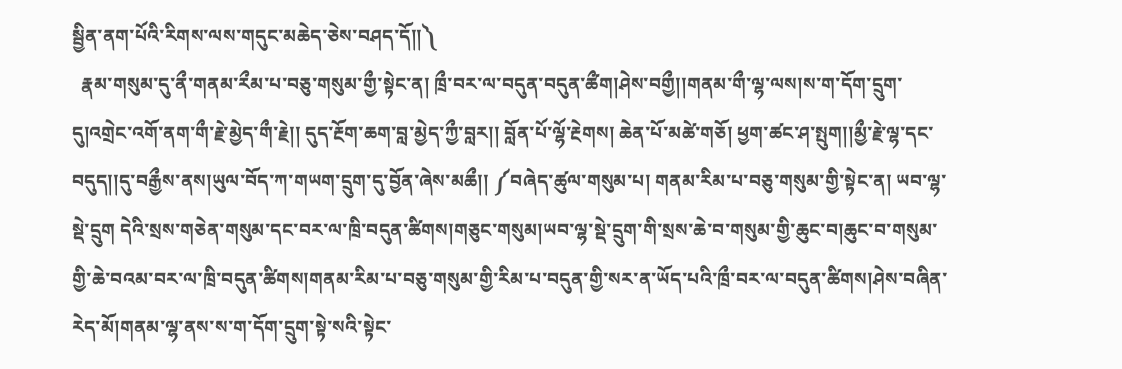སྦྱིན་ནག་པོའི་རིགས་ལས་གདུང་མཆེད་ཅེས་བཤད་དོ།།༽
  རྣམ་གསུམ་དུ་ནྀ་གནམ་རྀམ་པ་བཅུ་གསུམ་གྱྀ་སྟེང་ན། ཁྲྀ་བར་ལ་བདུན་བདུན་ཚྀག།ཤེས་བགྱྀ།།གནམ་གྀ་ལྷ་ལས།ས་ག་དོག་དྲུག་དུ།འགྲེང་འགོ་ནག་གྀ་རྗེ་མྱེད་གྀ་རྗེ།། དུད་རྔོག་ཆག་བླ་མྱེད་ཀྱྀ་བླར།། བློན་པོ་ལྷོ་རྔེགས། ཆེན་པོ་མཚེ་གཅོ། ཕྱག་ཚང་ཤ་སྤུག།།མྱྀ་རྗེ་ལྷ་དང་བདུད།།དུ་བརྒྱྀས་ནས།ཡུལ་བོད་ཀ་གཡག་དྲུག་དུ་བྱོན་ཞེས་མཆྀ།། ༼བཞེད་ཚུལ་གསུམ་པ། གནམ་རིམ་པ་བཅུ་གསུམ་གྱི་སྟེང་ན། ཡབ་ལྷ་སྡེ་དྲུག དེའི་སྲས་གཅེན་གསུམ་དང་བར་ལ་ཁྲི་བདུན་ཚིགས།གཅུང་གསུམ།ཡབ་ལྷ་སྡེ་དྲུག་གི་སྲས་ཆེ་བ་གསུམ་གྱི་ཆུང་བ།ཆུང་བ་གསུམ་གྱི་ཆེ་བའམ་བར་ལ་ཁྲི་བདུན་ཚིགས།གནམ་རིམ་པ་བཅུ་གསུམ་གྱི་རིམ་པ་བདུན་གྱི་སར་ན་ཡོད་པའི་ཁྲྀ་བར་ལ་བདུན་ཚིགས།ཤེས་བཞིན་རེད་མོ།གནམ་ལྷ་ནས་ས་ག་དོག་དྲུག་སྟེ་སའི་སྟེང་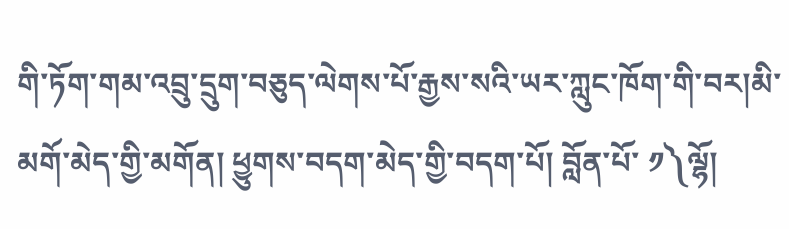གི་ཏོག་གམ་འབྲུ་དྲུག་བཅུད་ལེགས་པོ་རྒྱས་སའི་ཡར་ཀླུང་ཁོག་གི་བར།མི་མགོ་མེད་གྱི་མགོན། ཕྱུགས་བདག་མེད་གྱི་བདག་པོ། བློན་པོ་ ༡༽ལྷོ།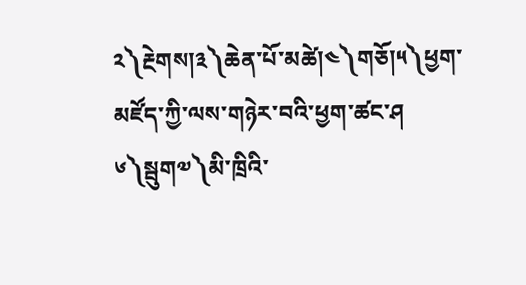༢༽རྔེགས།༣༽ཆེན་པོ་མཚེ།༤༽གཅོ།༥༽ཕྱག་མཛོད་ཀྱི་ལས་གཉེར་བའི་ཕྱག་ཚང་ཤ ༦༽སྦུག༧༽མི་ཁྲིའི་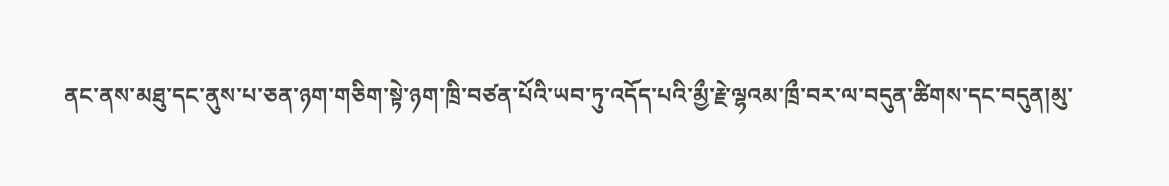ནང་ནས་མཐུ་དང་ནུས་པ་ཅན་ཉག་གཅིག་སྟེ་ཉག་ཁྲི་བཙན་པོའི་ཡབ་ཏུ་འདོད་པའི་མྱྀ་རྗེ་ལྷའམ་ཁྲྀ་བར་ལ་བདུན་ཚིགས་དང་བདུན།མུ་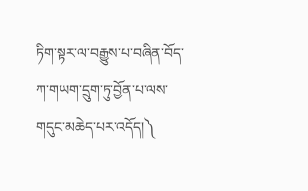ཏིག་སྟར་ལ་བརྒྱུས་པ་བཞིན་བོད་ཀ་གཡག་དྲུག་ཏུ་བྱོན་པ་ལས་གདུང་མཆེད་པར་འདོད།༽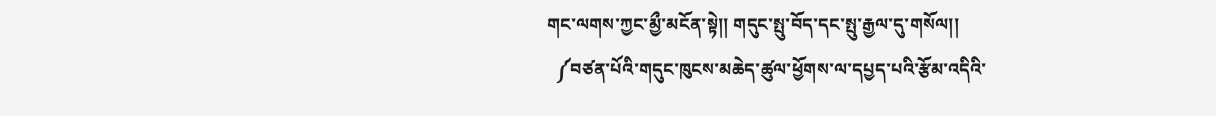གང་ལགས་ཀྱང་མྱྀ་མངོན་སྟེ།། གདུང་སྤུ་བོད་དང་སྤུ་རྒྱལ་དུ་གསོལ།།
  ༼བཙན་པོའི་གདུང་ཁུངས་མཆེད་ཚུལ་ཕྱོགས་ལ་དཔྱད་པའི་རྩོམ་འདིའི་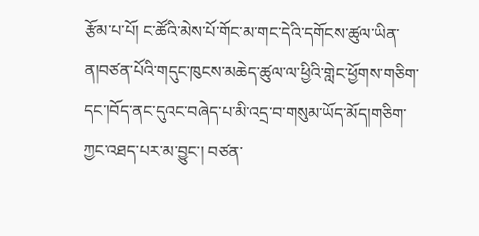རྩོམ་པ་པོ། ང་ཚོའི་མེས་པོ་གོང་མ་གང་དེའི་དགོངས་ཚུལ་ཡིན་ན།བཙན་པོའི་གདུང་ཁུངས་མཆེད་ཚུལ་ལ་ཕྱིའི་གླེང་ཕྱོགས་གཅིག་དང་།བོད་ནང་དུའང་བཞེད་པ་མི་འདྲ་བ་གསུམ་ཡོད་མོད།གཅིག་ཀྱང་འཐད་པར་མ་བྱུང་། བཙན་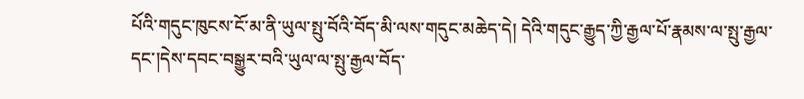པོའི་གདུང་ཁུངས་ངོ་མ་ནི་ཡུལ་སྤུ་བོའི་བོད་མི་ལས་གདུང་མཆེད་དེ། དེའི་གདུང་རྒྱུད་ཀྱི་རྒྱལ་པོ་རྣམས་ལ་སྤུ་རྒྱལ་དང་།དེས་དབང་བསྒྱུར་བའི་ཡུལ་ལ་སྤུ་རྒྱལ་བོད་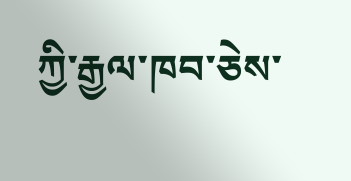ཀྱི་རྒྱལ་ཁབ་ཅེས་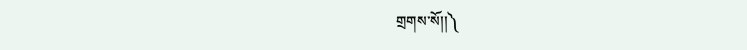གྲགས་སོ།།༽